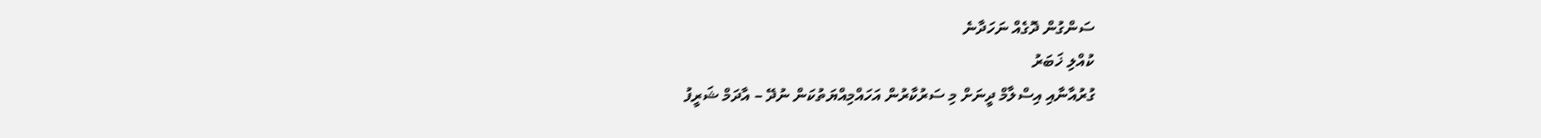ސަންގުން ދޮގެއް ނަހަދާނެ
ކުއްލި ޚަބަރު
ގުރުއާނާއި އިސްލާމް ދީނަށް މި ސަރުކާރުން އަހައްމިއްޔަތުކަން ނުދޭ – އާދަމް ޝަރީފު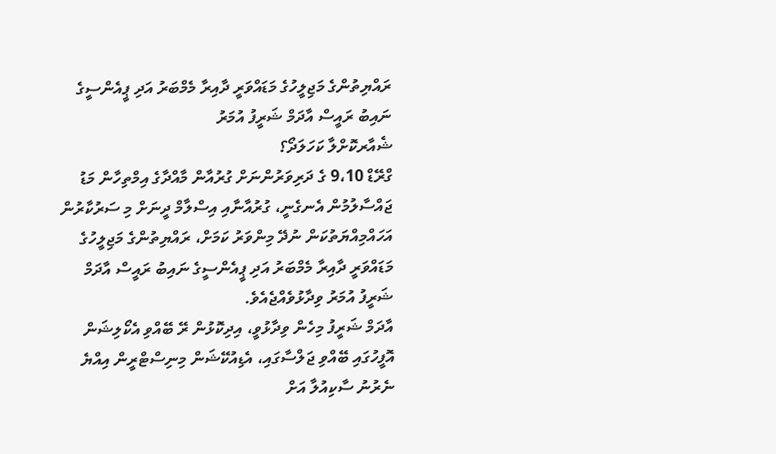ރައްޔިތުންގެ މަޖިލީހުގެ މަޑައްވަރީ ދާއިރާ މެމްބަރު އަދި ޕީއެންސީގެ ނައިބު ރައީސް އާދަމް ޝަރީފު އުމަރު
ޝެއާރކޮށްލާ ކަހަލަދޯ؟
ގްރޭޑް 9،10 ގެ ދަރިވަރުންނަށް ގުރުއާން މާއްދާގެ އިމްތިހާން މަޑު ޖައްސާލުމުން އެނގެނީ، ގުރުއާނާއި އިސްލާމް ދީނަށް މި ސަރުކާރުން އަހައްމިއްޔަތުކަން ނުދޭ މިންވަރު ކަމަށް، ރައްޔިތުންގެ މަޖިލީހުގެ މަޑައްވަރީ ދާއިރާ މެމްބަރު އަދި ޕީއެންސީގެ ނައިބު ރައީސް އާދަމް ޝަރީފު އުމަރު ވިދާޅުވެއްޖެއެވެ.
އާދަމް ޝަރީފު މިހެން ވިދާޅުވީ، އިދިކޮޅުން ރޭ ބޭއްވި އެކޯލިޝަން އޮފީހުގައި ބޭއްވި ޖަލްސާގައި، އެޑިއުކޭޝަން މިނިސްޓްރީން އިއްޔެ ނެރުނު ސާކިއުލާ އަށް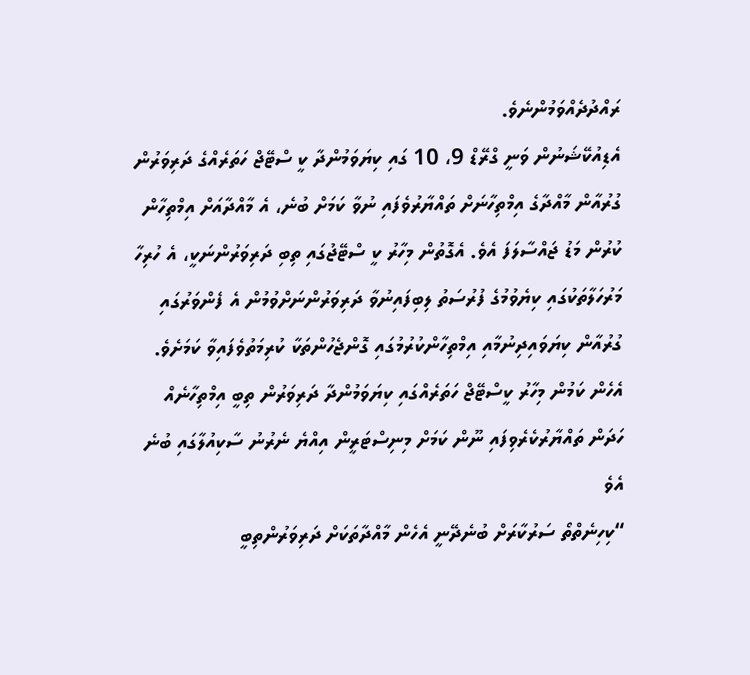ރައްދުދެއްވަމުންނެވެ.
އެޑިއުކޭޝަނުން ވަނީ ގްރޭޑް 9، 10 ގައި ކިޔަވަމުންދާ ކީ ސްޓޭޖް ހަތަރެއްގެ ދަރިވަރުން ގުރުއާން މާއްދާގެ އިމްތިހާނަށް ތައްޔާރުވެފައި ނުވާ ކަމަށް ބުނެ، އެ މާއްދާއަށް އިމްތިހާން ކުރުން މަޑު ޖައްސާލަފަ އެވެ. އެގޮތުން މިހާރު ކީ ސްޓޭޖުގައި ތިބި ދަރިވަރުންނަކީ، އެ ހުރިހާ މަރުހަލާތަކުގައި ކިޔެވުމުގެ ފުރުސަތު ލިބިފައިނުވާ ދަރިވަރުންނަށްވުމުން އެ ފެންވަރުގައި ގުރުއާން ކިޔަވައިދިނުމާއި އިމްތިހާންކުރުމުގައި ގޮންޖެހުންތަކާ ކުރިމަތުވެފައިވާ ކަމަށެވެ. އެހެން ކަމުން މިހާރު ކީސްޓޭޖް ހަތަރެއްގައި ކިޔަވަމުންދާ ދަރިވަރުން ތިބީ އިމްތިހާނެއް ހަދަން ތައްޔާރުކެރެވިފައި ނޫން ކަމަށް މިނިސްޓަރީން އިއްޔެ ނެރުނު ސާކިއުލާގައި ބުނެ އެވެ
“ކިހިނެތްތޯ ސަރުކާރަށް ބުނެދޭނީ އެހެން މާއްދާތަކަށް ދަރިވަރުންތިބީ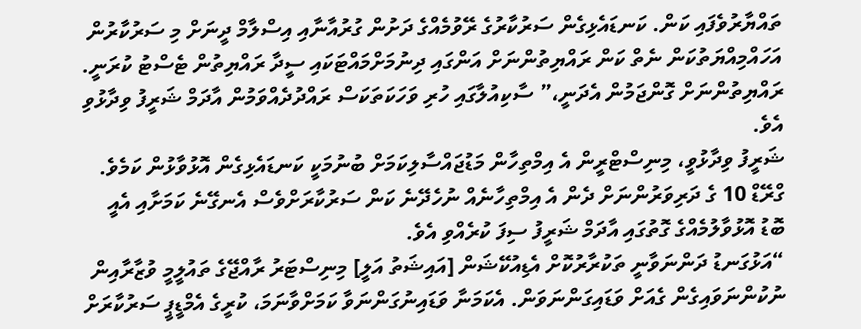ތައްޔާރުވެފައި ކަން. ކަނޑައެޅިގެން ސަރުކާރުގެ ރޭވުމެއްގެ ދަށުން ގުރުއާނާއި އިސްލާމް ދީނަށް މި ސަރުކާރުން އަހައްމިއްޔަތުކަން ނެތް ކަން ރައްޔިތުންނަށް އަންގައި ދިނުމަށްމައްޓަކައި ސީދާ ރައްޔިތުން ޓެސްޓު ކުރަނީ. ރައްޔިތުންނަށް ގޮންޖަމުން އެދަނީ،” ސާކިއުލާގައި ހުރި ވަހަކަތަކަސް ރައްދުދެއްވަމުން އާދަމް ޝަރީފު ވިދާޅުވި އެވެ.
ޝަރީފު ވިދާޅުވީ، މިނިސްޓްރީން އެ އިމްތިހާން މަޑުޖައްސާލިކަމަށް ބުނުމަކީ ކަނޑައެޅިގެން އޮޅުވާޅުން ކަމެވެ. ގްރޭޑް 10 ގެ ދަރިވަރުންނަށް ދެން އެ އިމްތިހާނެއް ނުހެދޭނެ ކަން ސަރުކާރަށްވެސް އެނގޭނެ ކަމަށާއި އެއީ ބޮޑު އޮޅުވާލުމެއްގެ ގޮތުގައި އާދަމް ޝަރީފު ސިފަ ކުރެއްވި އެވެ.
“އަޅުގަނޑު ދަންނަވާނީ ތަކުރާރުކޮށް އެޑިއުކޭޝަން [އައިޝަތު އަލީ] މިނިސްޓަރު ރާއްޖޭގެ ތައުލީމީ ވުޒާރާއިން ނުކުންނަވައިގެން ގެއަށް ވަޑައިގަންނަވަން. އެކަމަނާ ވަޑައިނުގަންނަވާ ކަމަށްވާނަމަ، ކުރީގެ އެމްޑީޕީ ސަރުކާރަށް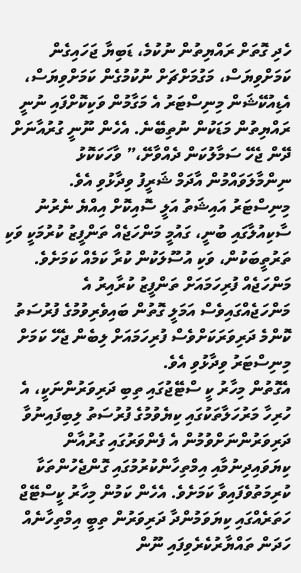ހެދި ގޮތަށް ރައްޔިތުން ނުކުމެ، ޑަބިޔާ ޖަހައިގެން ކަމަށްވިޔަސް، މަގުމަށްޗަށް ނުކުމުގެން ކަމަށްވިޔަސް، އެޑިއުކޭޝަން މިނިސްޓަރު އެ މަގާމުން ވަކިކޮށްފައި ނުނީ ރައްޔިތުން މަޑަކުން ނުތިބޭނެ. އެހެން ނޫނީ ގުރުއާނަށް ދޭން ޖެހޭ ސަމާލުކަން ދެއްވާށޭ،” ވާހަކަކޮޅު ނިންމާލަވައްމުން އާދަމް ޝަރީފު ވިދާޅުވި އެވެ.
މިނިސްޓަރު އައިޝަތު އަލީ ސޮއިކޮށް އިއްޔެ ނެރުނު ސާކިއުލާގައި ބުނީ، ގައުމީ މަންހަޖެއް ތަންފީޒު ކުރުމަކީ ވަކި ތަރުތީބަކުން، ވަކި އުސޫލަކުން ކުރާ ކަމެއް ކަމަށެވެ. މަންހަޖެއް ފުރިހަމައަށް ތަންފީޒު ކުރާއިރު އެ މަންހަޖެއްގައިވެސް އަމަލީ ގޮތުން ބައިވެރިވުމުގެ ފުރުސަތު ކޮންމެ ދަރިވަރަކަށްވެސް ފުރިހަމައަށް ލިބެން ޖެހޭ ކަމަށް މިނިސްޓަރު ވިދާޅުވި އެވެ.
އެގޮތުން މިހާރު ކީ ސްޓޭޖުގައި ތިބި ދަރިވަރުންނަކީ، އެ ހުރިހާ މަރުހަލާތަކުގައި ކިޔެވުމުގެ ފުރުސަތު ލިބިފައިނުވާ ދަރިވަރުންނަށްވުމުން އެ ފެންވަރުގައި ގުރުއާން ކިޔަވައިދިނުމާއި އިމްތިހާންކުރުމުގައި ގޮންޖެހުންތަކާ ކުރިމަތުވެފައިވާ ކަމަށެވެ. އެހެން ކަމުން މިހާރު ކީސްޓޭޖް ހަތަރެއްގައި ކިޔަވަމުންދާ ދަރިވަރުން ތިބީ އިމްތިހާނެއް ހަދަން ތައްޔާރުކެރެވިފައި ނޫން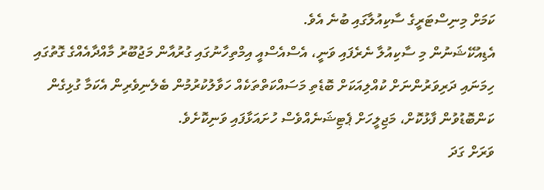ކަމަށް މިނިސްޓަރީގެ ސާކިއުލާގައި ބުނެ އެވެ.
އެޑިއުކޭޝަނުން މި ސާކިއުލާ ނެރެފައި ވަނީ، އެސްއެސްއީ އިމްތިހާނުގައި ގުރުއާން މަޖުބޫރު މާއްދާއެއްގެ ގޮތުގައި ހިމަނައި ދަރިވަރުންނަށް ކުއްލިއަކަށް ބޮޑެތި މަސައްކަތްތަކެއް ހަވާލުކުރުމުން ބެލެނިވެރިން އެކަމާ ގުޅިގެން ކަންބޮޑުވުން ފާޅުކޮށް، މަޖިލީހަށް ޕެޓިޝަނެއްވެސް ހުށައަޅާފައި ވަނިކޮށެވެ.
ވަރަށް ގަދަ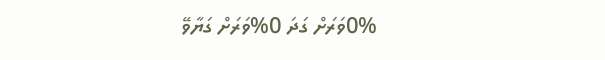0%ވަރަށް ގަދަ 0%ވަރަށް ގަޔާވޭ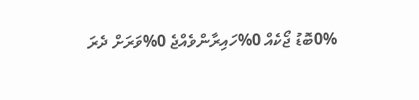0%ބޮޑު ޖޯކެއް 0%ހައިރާންވެއްޖެ 0%ވަރަށް ދެރަ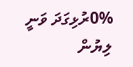0%ރުޅިގަދަ ވަނީ
ލިޔުން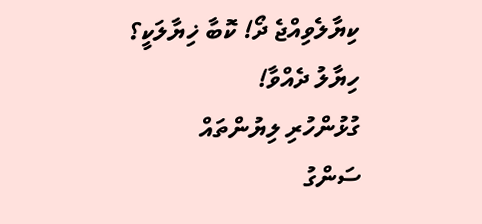ކިޔާލެވިއްޖެ ދޯ! ކޮބާ ޚިޔާލަކީ؟
ހިޔާލު ދެއްވާ!
ގުޅުންހުރި ލިޔުންތައް
ސަންގު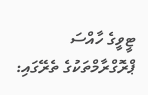ޓީވީގެ ހާއްސަ ޕްރޮގްރާމްތަކުގެ ތެރޭގައި: